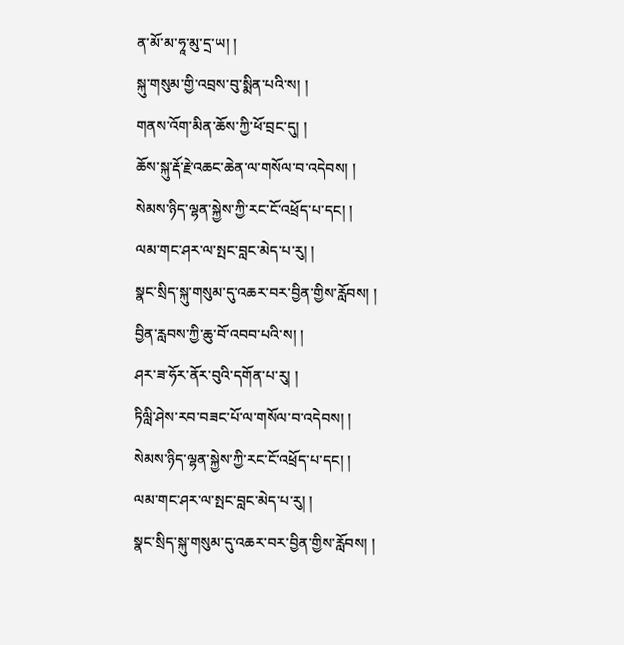ན་མོ་མ་ཧཱ་མུ་དྲ་ཡ། །
སྐུ་གསུམ་གྱི་འབྲས་བུ་སྨིན་པའི་ས། །
གནས་འོག་མིན་ཆོས་ཀྱི་ཕོ་བྲང་དུ། །
ཆོས་སྐུ་རྡོ་རྗེ་འཆང་ཆེན་ལ་གསོལ་བ་འདེབས། །
སེམས་ཉིད་ལྷན་སྐྱེས་ཀྱི་རང་ངོ་འཕྲོད་པ་དང། །
ལམ་གང་ཤར་ལ་སྤང་བླང་མེད་པ་རུ། །
སྣང་སྲིད་སྐུ་གསུམ་དུ་འཆར་བར་བྱིན་གྱིས་རློབས། །
བྱིན་རླབས་ཀྱི་ཆུ་བོ་འབབ་པའི་ས། །
ཤར་ཟ་ཧོར་ནོར་བུའི་དགོན་པ་རུ། །
ཏིལླི་ཤེས་རབ་བཟང་པོ་ལ་གསོལ་བ་འདེབས། །
སེམས་ཉིད་ལྷན་སྐྱེས་ཀྱི་རང་ངོ་འཕྲོད་པ་དང། །
ལམ་གང་ཤར་ལ་སྤང་བླང་མེད་པ་རུ། །
སྣང་སྲིད་སྐུ་གསུམ་དུ་འཆར་བར་བྱིན་གྱིས་རློབས། །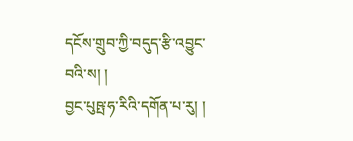དངོས་གྲུབ་ཀྱི་བདུད་རྩི་འབྱུང་བའི་ས། །
བྱང་པུཥྤ་ཧ་རིའི་དགོན་པ་རུ། །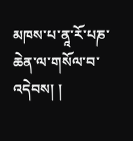མཁས་པ་ནཱ་རོ་པཎ་ཆེན་ལ་གསོལ་བ་འདེབས། །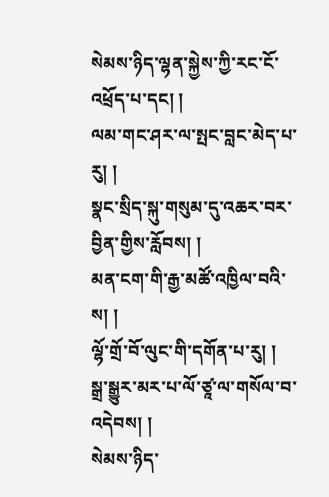སེམས་ཉིད་ལྷན་སྐྱེས་ཀྱི་རང་ངོ་འཕྲོད་པ་དང། །
ལམ་གང་ཤར་ལ་སྤང་བླང་མེད་པ་རུ། །
སྣང་སྲིད་སྐུ་གསུམ་དུ་འཆར་བར་བྱིན་གྱིས་རློབས། །
མན་ངག་གི་རྒྱ་མཚོ་འཁྱིལ་བའི་ས། །
ལྷོ་གྲོ་བོ་ལུང་གི་དགོན་པ་རུ། །
སྒྲ་སྒྱུར་མར་པ་ལོ་ཙཱ་ལ་གསོལ་བ་འདེབས། །
སེམས་ཉིད་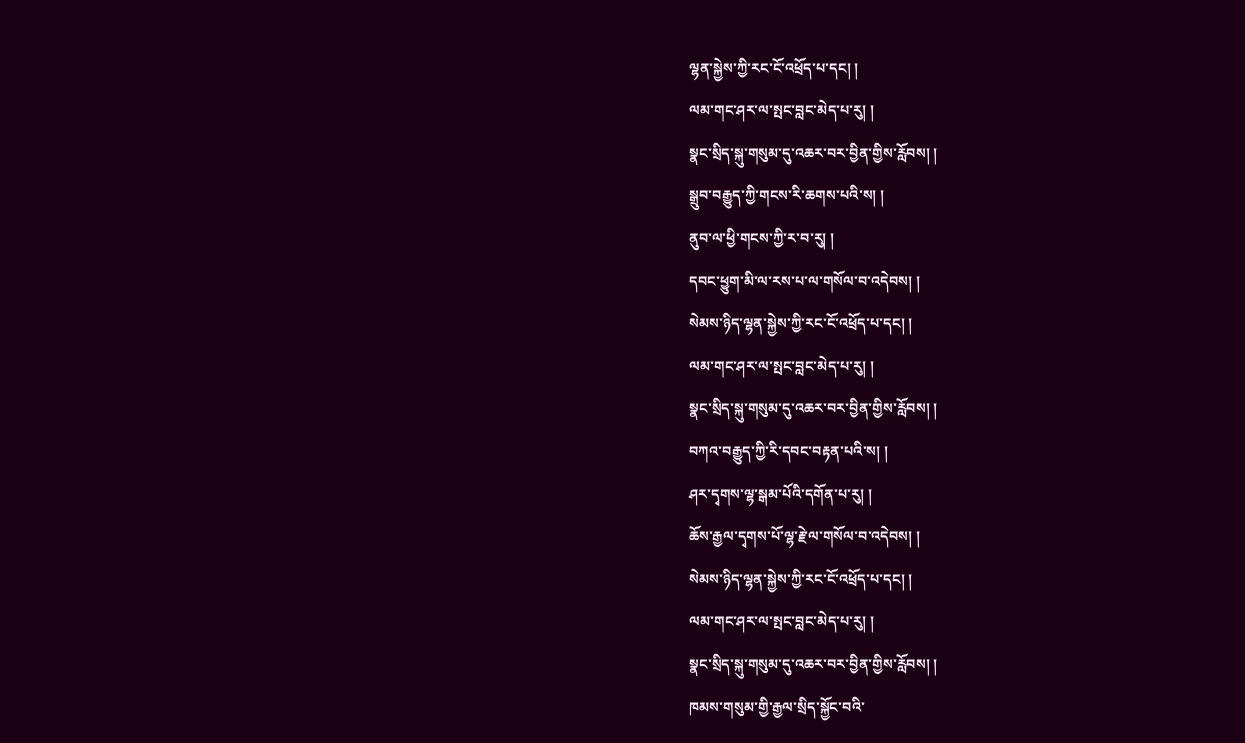ལྷན་སྐྱེས་ཀྱི་རང་ངོ་འཕྲོད་པ་དང། །
ལམ་གང་ཤར་ལ་སྤང་བླང་མེད་པ་རུ། །
སྣང་སྲིད་སྐུ་གསུམ་དུ་འཆར་བར་བྱིན་གྱིས་རློབས། །
སྒྲུབ་བརྒྱུད་ཀྱི་གངས་རི་ཆགས་པའི་ས། །
ནུབ་ལ་ཕྱི་གངས་ཀྱི་ར་བ་རུ། །
དབང་ཕྱུག་མི་ལ་རས་པ་ལ་གསོལ་བ་འདེབས། །
སེམས་ཉིད་ལྷན་སྐྱེས་ཀྱི་རང་ངོ་འཕྲོད་པ་དང། །
ལམ་གང་ཤར་ལ་སྤང་བླང་མེད་པ་རུ། །
སྣང་སྲིད་སྐུ་གསུམ་དུ་འཆར་བར་བྱིན་གྱིས་རློབས། །
བཀའ་བརྒྱུད་ཀྱི་རི་དབང་བརྟན་པའི་ས། །
ཤར་དྭགས་ལྷ་སྒམ་པོའི་དགོན་པ་རུ། །
ཆོས་རྒྱལ་དྭགས་པོ་ལྷ་རྗེ་ལ་གསོལ་བ་འདེབས། །
སེམས་ཉིད་ལྷན་སྐྱེས་ཀྱི་རང་ངོ་འཕྲོད་པ་དང། །
ལམ་གང་ཤར་ལ་སྤང་བླང་མེད་པ་རུ། །
སྣང་སྲིད་སྐུ་གསུམ་དུ་འཆར་བར་བྱིན་གྱིས་རློབས། །
ཁམས་གསུམ་གྱི་རྒྱལ་སྲིད་སྐྱོང་བའི་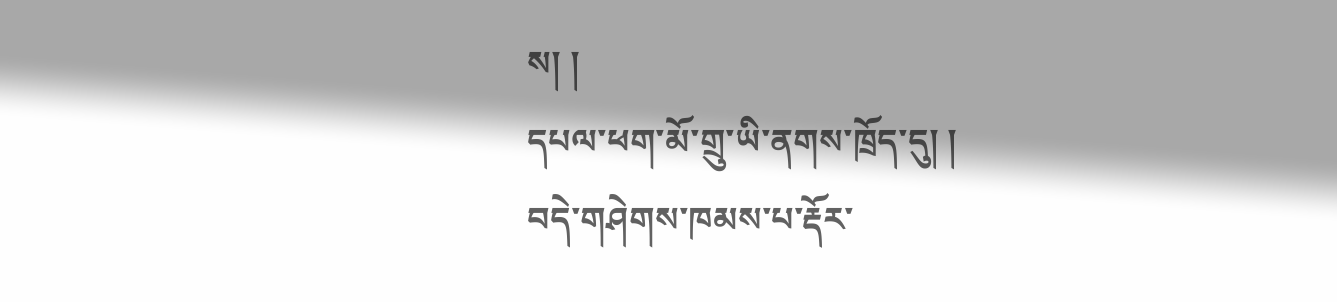ས། །
དཔལ་ཕག་མོ་གྲུ་ཡི་ནགས་ཁྲོད་དུ། །
བདེ་གཤེགས་ཁམས་པ་རྡོར་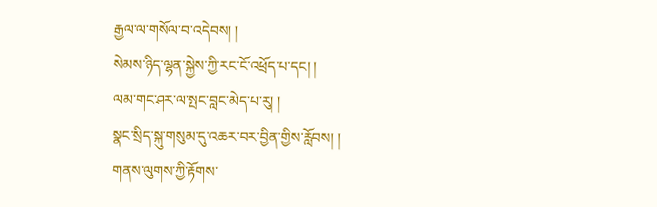རྒྱལ་ལ་གསོལ་བ་འདེབས། །
སེམས་ཉིད་ལྷན་སྐྱེས་ཀྱི་རང་ངོ་འཕྲོད་པ་དང། །
ལམ་གང་ཤར་ལ་སྤང་བླང་མེད་པ་རུ། །
སྣང་སྲིད་སྐུ་གསུམ་དུ་འཆར་བར་བྱིན་གྱིས་རློབས། །
གནས་ལུགས་ཀྱི་རྟོགས་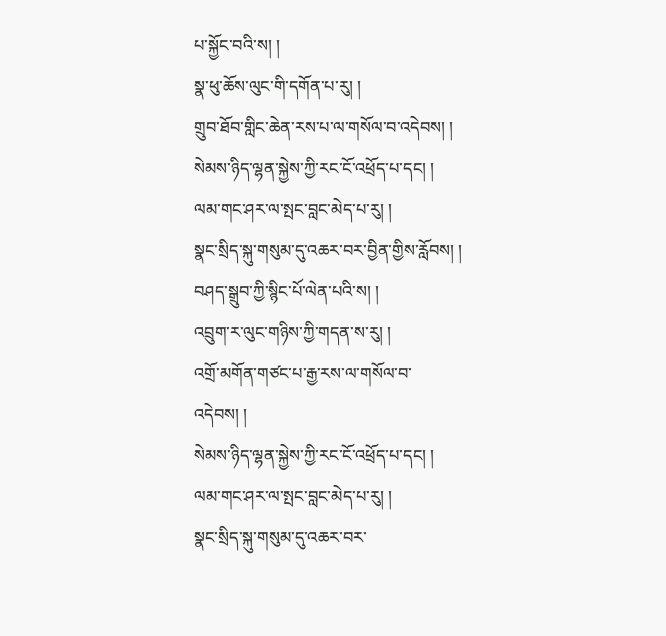པ་སྐྱོང་བའི་ས། །
སྣ་ཕུ་ཆོས་ལུང་གི་དགོན་པ་རུ། །
གྲུབ་ཐོབ་གླིང་ཆེན་རས་པ་ལ་གསོལ་བ་འདེབས། །
སེམས་ཉིད་ལྷན་སྐྱེས་ཀྱི་རང་ངོ་འཕྲོད་པ་དང། །
ལམ་གང་ཤར་ལ་སྤང་བླང་མེད་པ་རུ། །
སྣང་སྲིད་སྐུ་གསུམ་དུ་འཆར་བར་བྱིན་གྱིས་རློབས། །
བཤད་སྒྲུབ་ཀྱི་སྙིང་པོ་ལེན་པའི་ས། །
འབྲུག་ར་ལུང་གཉིས་ཀྱི་གདན་ས་རུ། །
འགྲོ་མགོན་གཙང་པ་རྒྱ་རས་ལ་གསོལ་བ་འདེབས། །
སེམས་ཉིད་ལྷན་སྐྱེས་ཀྱི་རང་ངོ་འཕྲོད་པ་དང། །
ལམ་གང་ཤར་ལ་སྤང་བླང་མེད་པ་རུ། །
སྣང་སྲིད་སྐུ་གསུམ་དུ་འཆར་བར་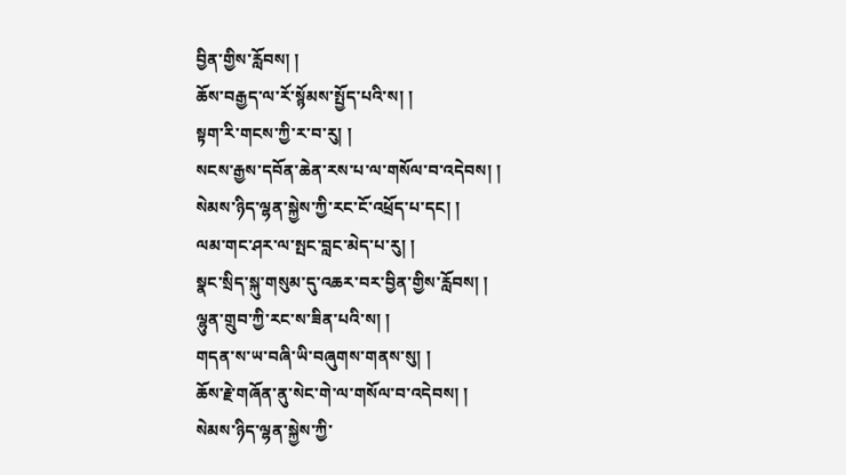བྱིན་གྱིས་རློབས། །
ཆོས་བརྒྱད་ལ་རོ་སྙོམས་སྤྱོད་པའི་ས། །
སྟག་རི་གངས་ཀྱི་ར་བ་རུ། །
སངས་རྒྱས་དབོན་ཆེན་རས་པ་ལ་གསོལ་བ་འདེབས། །
སེམས་ཉིད་ལྷན་སྐྱེས་ཀྱི་རང་ངོ་འཕྲོད་པ་དང། །
ལམ་གང་ཤར་ལ་སྤང་བླང་མེད་པ་རུ། །
སྣང་སྲིད་སྐུ་གསུམ་དུ་འཆར་བར་བྱིན་གྱིས་རློབས། །
ལྷུན་གྲུབ་ཀྱི་རང་ས་ཟིན་པའི་ས། །
གདན་ས་ཡ་བཞི་ཡི་བཞུགས་གནས་སུ། །
ཆོས་རྗེ་གཞོན་ནུ་སེང་གེ་ལ་གསོལ་བ་འདེབས། །
སེམས་ཉིད་ལྷན་སྐྱེས་ཀྱི་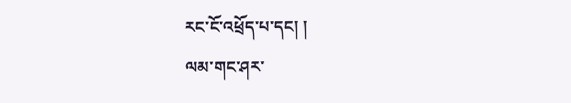རང་ངོ་འཕྲོད་པ་དང། །
ལམ་གང་ཤར་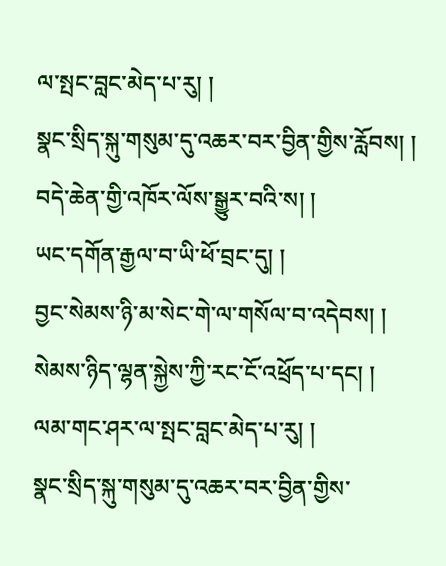ལ་སྤང་བླང་མེད་པ་རུ། །
སྣང་སྲིད་སྐུ་གསུམ་དུ་འཆར་བར་བྱིན་གྱིས་རློབས། །
བདེ་ཆེན་གྱི་འཁོར་ལོས་སྒྱུར་བའི་ས། །
ཡང་དགོན་རྒྱལ་བ་ཡི་ཕོ་བྲང་དུ། །
བྱང་སེམས་ཉི་མ་སེང་གེ་ལ་གསོལ་བ་འདེབས། །
སེམས་ཉིད་ལྷན་སྐྱེས་ཀྱི་རང་ངོ་འཕྲོད་པ་དང། །
ལམ་གང་ཤར་ལ་སྤང་བླང་མེད་པ་རུ། །
སྣང་སྲིད་སྐུ་གསུམ་དུ་འཆར་བར་བྱིན་གྱིས་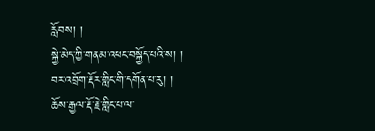རློབས། །
སྐྱེ་མེད་ཀྱི་གནམ་འཕང་བསྐྱོད་པའི་ས། །
བར་འབྲོག་རྡོར་གླིང་གི་དགོན་པ་རུ། །
ཆོས་རྒྱལ་རྡོ་རྗེ་གླིང་པ་ལ་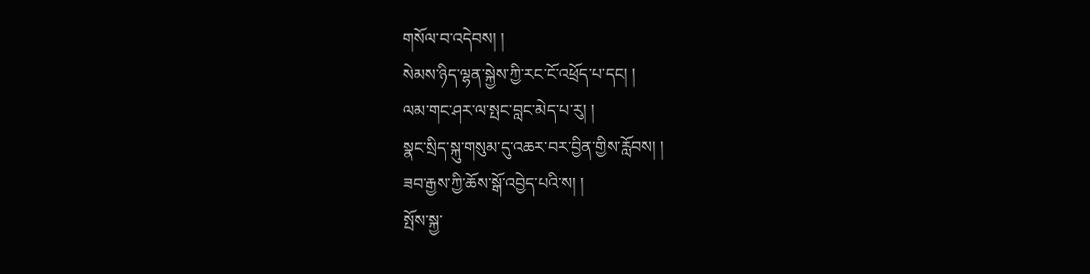གསོལ་བ་འདེབས། །
སེམས་ཉིད་ལྷན་སྐྱེས་ཀྱི་རང་ངོ་འཕྲོད་པ་དང། །
ལམ་གང་ཤར་ལ་སྤང་བླང་མེད་པ་རུ། །
སྣང་སྲིད་སྐུ་གསུམ་དུ་འཆར་བར་བྱིན་གྱིས་རློབས། །
ཟབ་རྒྱས་ཀྱི་ཆོས་སྒོ་འབྱེད་པའི་ས། །
སྤོས་སྐྱ་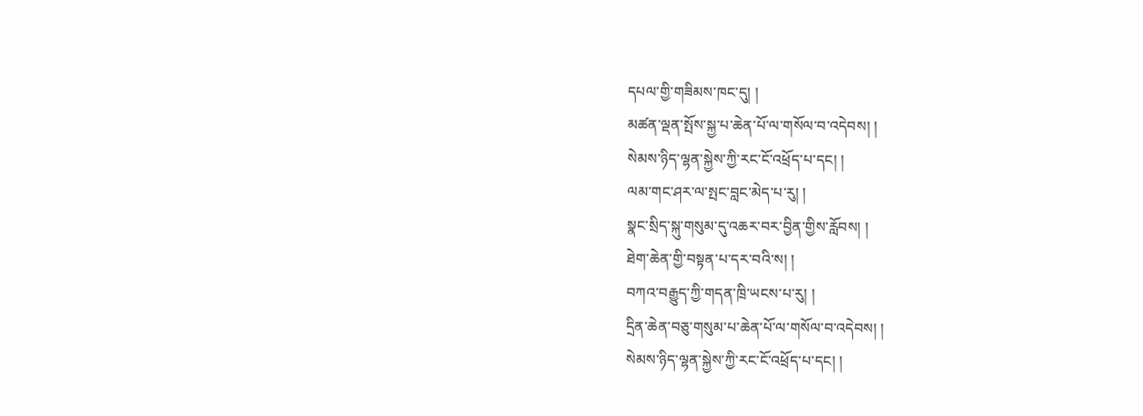དཔལ་གྱི་གཟིམས་ཁང་དུ། །
མཚན་ལྡན་སྤོས་སྐྱ་པ་ཆེན་པོ་ལ་གསོལ་བ་འདེབས། །
སེམས་ཉིད་ལྷན་སྐྱེས་ཀྱི་རང་ངོ་འཕྲོད་པ་དང། །
ལམ་གང་ཤར་ལ་སྤང་བླང་མེད་པ་རུ། །
སྣང་སྲིད་སྐུ་གསུམ་དུ་འཆར་བར་བྱིན་གྱིས་རློབས། །
ཐེག་ཆེན་གྱི་བསྟན་པ་དར་བའི་ས། །
བཀའ་བརྒྱུད་ཀྱི་གདན་ཁྲི་ཡངས་པ་རུ། །
དྲིན་ཆེན་བཅུ་གསུམ་པ་ཆེན་པོ་ལ་གསོལ་བ་འདེབས། །
སེམས་ཉིད་ལྷན་སྐྱེས་ཀྱི་རང་ངོ་འཕྲོད་པ་དང། །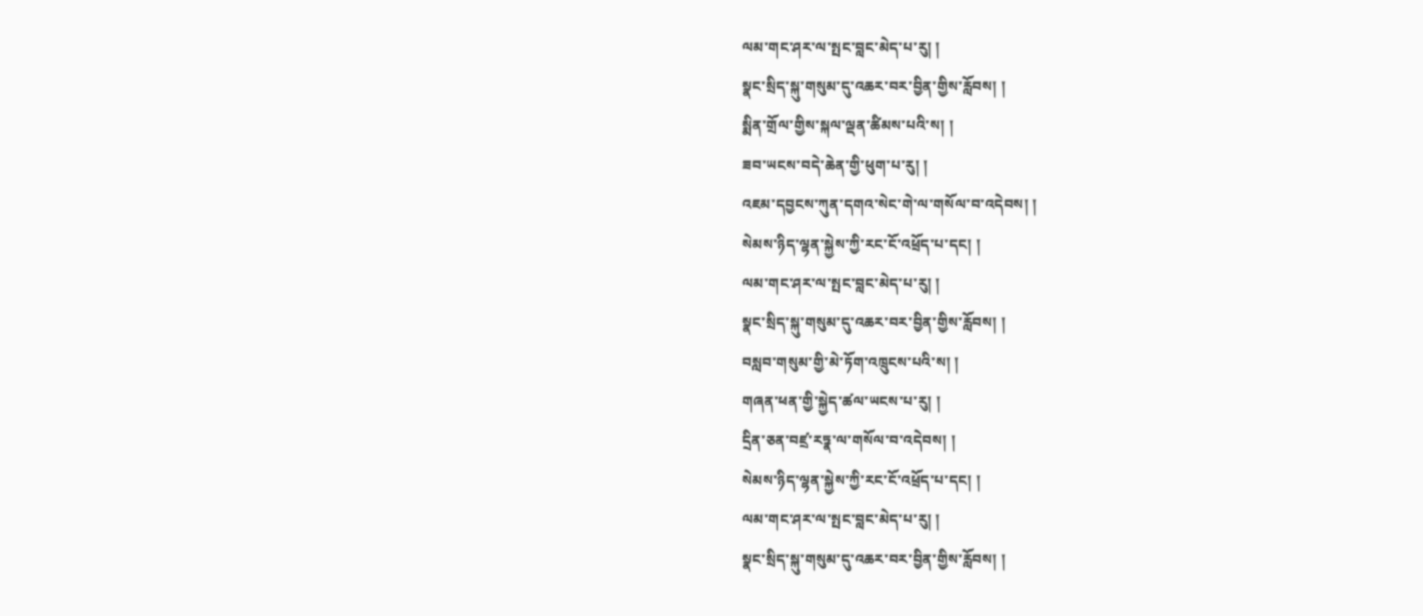ལམ་གང་ཤར་ལ་སྤང་བླང་མེད་པ་རུ། །
སྣང་སྲིད་སྐུ་གསུམ་དུ་འཆར་བར་བྱིན་གྱིས་རློབས། །
སྨིན་གྲོལ་གྱིས་སྐལ་ལྡན་ཚིམས་པའི་ས། །
ཟབ་ཡངས་བདེ་ཆེན་གྱི་ཕུག་པ་རུ། །
འཇམ་དབྱངས་ཀུན་དགའ་སེང་གེ་ལ་གསོལ་བ་འདེབས། །
སེམས་ཉིད་ལྷན་སྐྱེས་ཀྱི་རང་ངོ་འཕྲོད་པ་དང། །
ལམ་གང་ཤར་ལ་སྤང་བླང་མེད་པ་རུ། །
སྣང་སྲིད་སྐུ་གསུམ་དུ་འཆར་བར་བྱིན་གྱིས་རློབས། །
བསླབ་གསུམ་གྱི་མེ་ཏོག་འཁྲུངས་པའི་ས། །
གཞན་ཕན་གྱི་སྐྱེད་ཚལ་ཡངས་པ་རུ། །
དྲིན་ཅན་བཛྲ་རཏྣ་ལ་གསོལ་བ་འདེབས། །
སེམས་ཉིད་ལྷན་སྐྱེས་ཀྱི་རང་ངོ་འཕྲོད་པ་དང། །
ལམ་གང་ཤར་ལ་སྤང་བླང་མེད་པ་རུ། །
སྣང་སྲིད་སྐུ་གསུམ་དུ་འཆར་བར་བྱིན་གྱིས་རློབས། །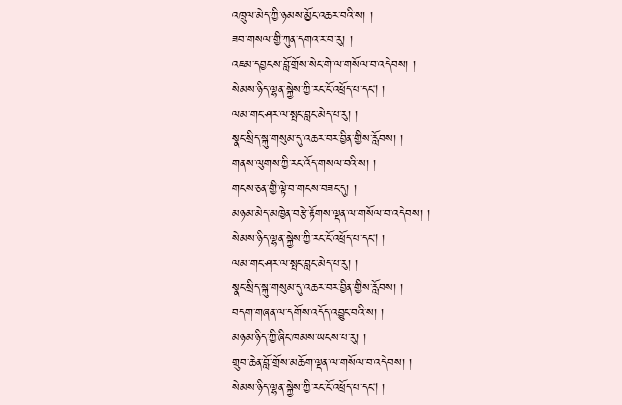འཁྲུལ་མེད་ཀྱི་ཉམས་མྱོང་འཆར་བའི་ས། །
ཟབ་གསལ་གྱི་ཀུན་དགའ་ར་བ་རུ། །
འཇམ་དབྱངས་བློ་གྲོས་སེང་གེ་ལ་གསོལ་བ་འདེབས། །
སེམས་ཉིད་ལྷན་སྐྱེས་ཀྱི་རང་ངོ་འཕྲོད་པ་དང། །
ལམ་གང་ཤར་ལ་སྤང་བླང་མེད་པ་རུ། །
སྣང་སྲིད་སྐུ་གསུམ་དུ་འཆར་བར་བྱིན་གྱིས་རློབས། །
གནས་ལུགས་ཀྱི་རང་འོད་གསལ་བའི་ས། །
གངས་ཅན་གྱི་ལྟེ་བ་གངས་བཟང་དུ། །
མཉམ་མེད་མཁྱེན་བརྩེ་རྟོགས་ལྡན་ལ་གསོལ་བ་འདེབས། །
སེམས་ཉིད་ལྷན་སྐྱེས་ཀྱི་རང་ངོ་འཕྲོད་པ་དང། །
ལམ་གང་ཤར་ལ་སྤང་བླང་མེད་པ་རུ། །
སྣང་སྲིད་སྐུ་གསུམ་དུ་འཆར་བར་བྱིན་གྱིས་རློབས། །
བདག་གཞན་ལ་དགོས་འདོད་འབྱུང་བའི་ས། །
མཉམ་ཉིད་ཀྱི་ཞིང་ཁམས་ཡངས་པ་རུ། །
གྲུབ་ཆེན་བློ་གྲོས་མཆོག་ལྡན་ལ་གསོལ་བ་འདེབས། །
སེམས་ཉིད་ལྷན་སྐྱེས་ཀྱི་རང་ངོ་འཕྲོད་པ་དང། །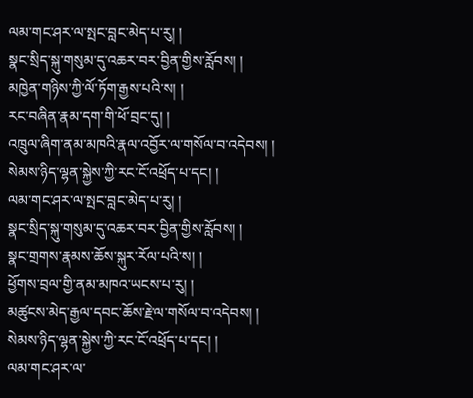ལམ་གང་ཤར་ལ་སྤང་བླང་མེད་པ་རུ། །
སྣང་སྲིད་སྐུ་གསུམ་དུ་འཆར་བར་བྱིན་གྱིས་རློབས། །
མཁྱེན་གཉིས་ཀྱི་ལོ་ཏོག་རྒྱས་པའི་ས། །
རང་བཞིན་རྣམ་དག་གི་ཕོ་བྲང་དུ། །
འཁྲུལ་ཞིག་ནམ་མཁའི་རྣལ་འབྱོར་ལ་གསོལ་བ་འདེབས། །
སེམས་ཉིད་ལྷན་སྐྱེས་ཀྱི་རང་ངོ་འཕྲོད་པ་དང། །
ལམ་གང་ཤར་ལ་སྤང་བླང་མེད་པ་རུ། །
སྣང་སྲིད་སྐུ་གསུམ་དུ་འཆར་བར་བྱིན་གྱིས་རློབས། །
སྣང་གྲགས་རྣམས་ཆོས་སྐུར་རོལ་པའི་ས། །
ཕྱོགས་བྲལ་གྱི་ནམ་མཁའ་ཡངས་པ་རུ། །
མཚུངས་མེད་རྒྱལ་དབང་ཆོས་རྗེ་ལ་གསོལ་བ་འདེབས། །
སེམས་ཉིད་ལྷན་སྐྱེས་ཀྱི་རང་ངོ་འཕྲོད་པ་དང། །
ལམ་གང་ཤར་ལ་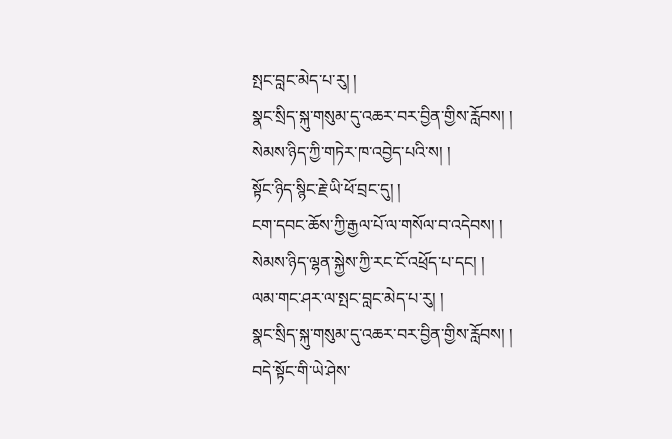སྤང་བླང་མེད་པ་རུ། །
སྣང་སྲིད་སྐུ་གསུམ་དུ་འཆར་བར་བྱིན་གྱིས་རློབས། །
སེམས་ཉིད་ཀྱི་གཏེར་ཁ་འབྱེད་པའི་ས། །
སྟོང་ཉིད་སྙིང་རྗེ་ཡི་ཕོ་བྲང་དུ། །
ངག་དབང་ཆོས་ཀྱི་རྒྱལ་པོ་ལ་གསོལ་བ་འདེབས། །
སེམས་ཉིད་ལྷན་སྐྱེས་ཀྱི་རང་ངོ་འཕྲོད་པ་དང། །
ལམ་གང་ཤར་ལ་སྤང་བླང་མེད་པ་རུ། །
སྣང་སྲིད་སྐུ་གསུམ་དུ་འཆར་བར་བྱིན་གྱིས་རློབས། །
བདེ་སྟོང་གི་ཡེ་ཤེས་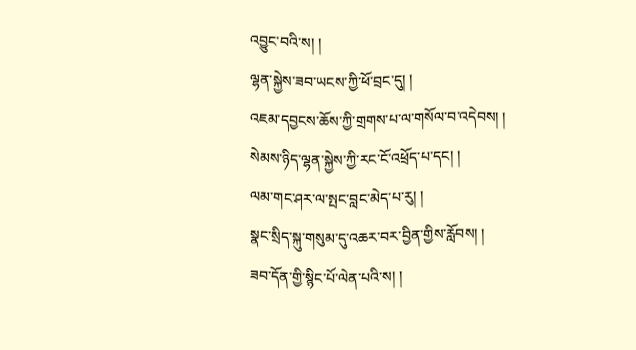འབྱུང་བའི་ས། །
ལྷན་སྐྱེས་ཟབ་ཡངས་ཀྱི་ཕོ་བྲང་དུ། །
འཇམ་དབྱངས་ཆོས་ཀྱི་གྲགས་པ་ལ་གསོལ་བ་འདེབས། །
སེམས་ཉིད་ལྷན་སྐྱེས་ཀྱི་རང་ངོ་འཕྲོད་པ་དང། །
ལམ་གང་ཤར་ལ་སྤང་བླང་མེད་པ་རུ། །
སྣང་སྲིད་སྐུ་གསུམ་དུ་འཆར་བར་བྱིན་གྱིས་རློབས། །
ཟབ་དོན་གྱི་སྙིང་པོ་ལེན་པའི་ས། །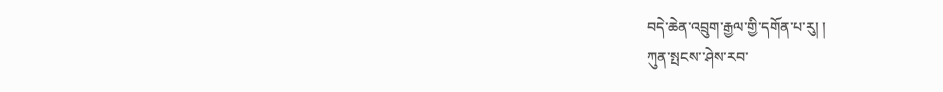བདེ་ཆེན་འབྲུག་རྒྱལ་གྱི་དགོན་པ་རུ། །
ཀུན་སྤངས་་ཤེས་རབ་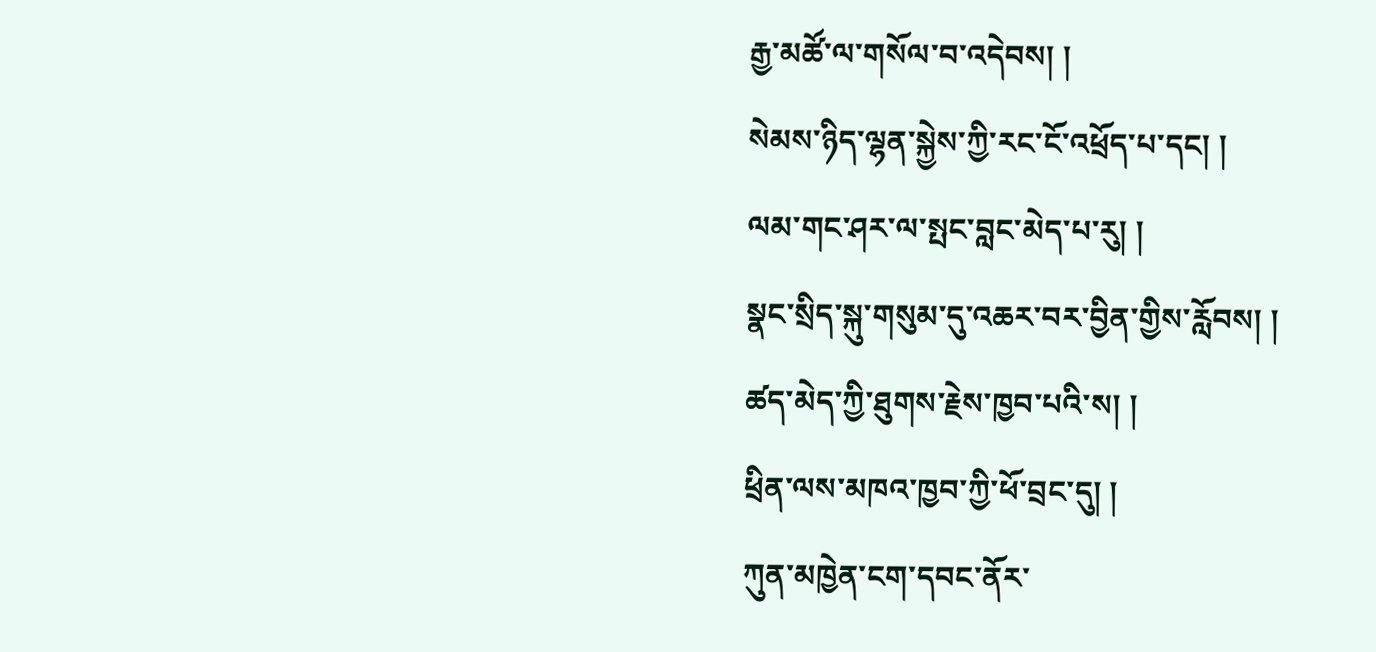རྒྱ་མཚོ་ལ་གསོལ་བ་འདེབས། །
སེམས་ཉིད་ལྷན་སྐྱེས་ཀྱི་རང་ངོ་འཕྲོད་པ་དང། །
ལམ་གང་ཤར་ལ་སྤང་བླང་མེད་པ་རུ། །
སྣང་སྲིད་སྐུ་གསུམ་དུ་འཆར་བར་བྱིན་གྱིས་རློབས། །
ཚད་མེད་ཀྱི་ཐུགས་རྗེས་ཁྱབ་པའི་ས། །
ཕྲིན་ལས་མཁའ་ཁྱབ་ཀྱི་ཕོ་བྲང་དུ། །
ཀུན་མཁྱེན་ངག་དབང་ནོར་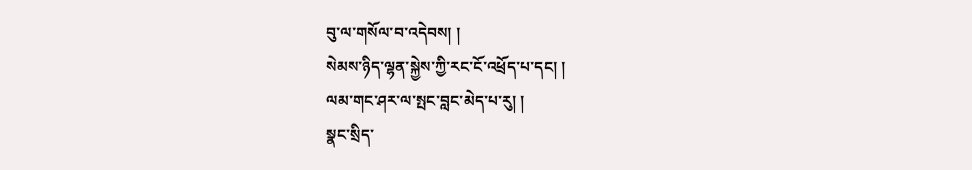བུ་ལ་གསོལ་བ་འདེབས། །
སེམས་ཉིད་ལྷན་སྐྱེས་ཀྱི་རང་ངོ་འཕྲོད་པ་དང། །
ལམ་གང་ཤར་ལ་སྤང་བླང་མེད་པ་རུ། །
སྣང་སྲིད་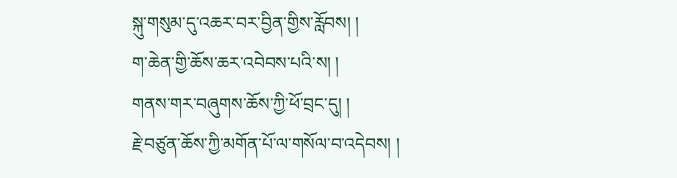སྐུ་གསུམ་དུ་འཆར་བར་བྱིན་གྱིས་རློབས། །
ག་ཆེན་གྱི་ཆོས་ཆར་འབེབས་པའི་ས། །
གནས་གར་བཞུགས་ཆོས་ཀྱི་ཕོ་བྲང་དུ། །
རྗེ་བཙུན་ཆོས་ཀྱི་མགོན་པོ་ལ་གསོལ་བ་འདེབས། །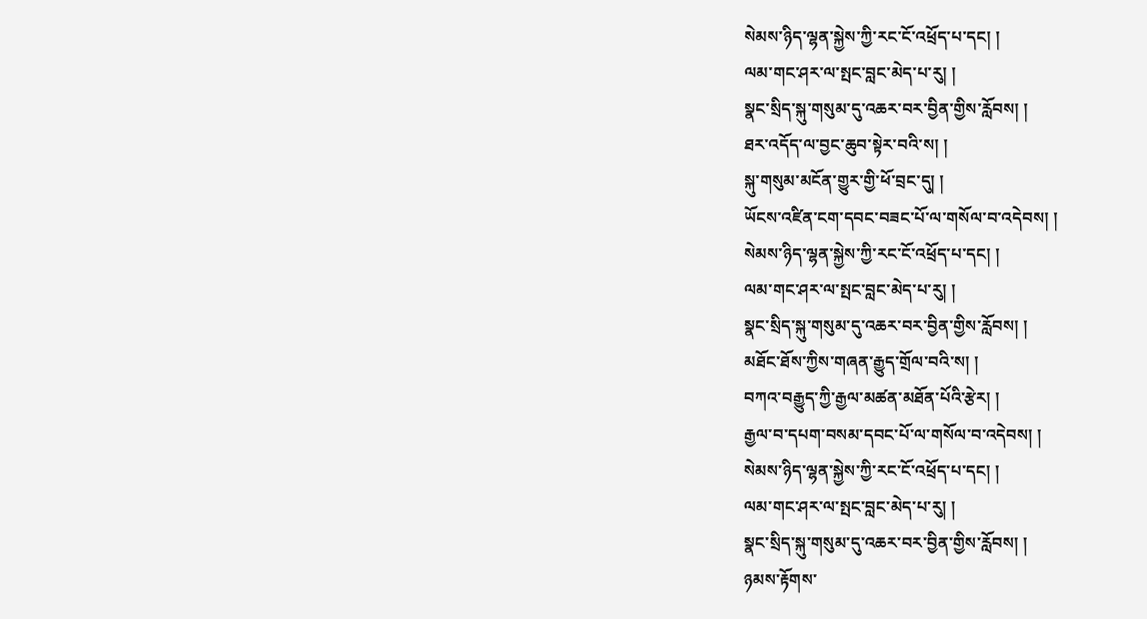སེམས་ཉིད་ལྷན་སྐྱེས་ཀྱི་རང་ངོ་འཕྲོད་པ་དང། །
ལམ་གང་ཤར་ལ་སྤང་བླང་མེད་པ་རུ། །
སྣང་སྲིད་སྐུ་གསུམ་དུ་འཆར་བར་བྱིན་གྱིས་རློབས། །
ཐར་འདོད་ལ་བྱང་ཆུབ་སྟེར་བའི་ས། །
སྐུ་གསུམ་མངོན་གྱུར་གྱི་ཕོ་བྲང་དུ། །
ཡོངས་འཛིན་ངག་དབང་བཟང་པོ་ལ་གསོལ་བ་འདེབས། །
སེམས་ཉིད་ལྷན་སྐྱེས་ཀྱི་རང་ངོ་འཕྲོད་པ་དང། །
ལམ་གང་ཤར་ལ་སྤང་བླང་མེད་པ་རུ། །
སྣང་སྲིད་སྐུ་གསུམ་དུ་འཆར་བར་བྱིན་གྱིས་རློབས། །
མཐོང་ཐོས་ཀྱིས་གཞན་རྒྱུད་གྲོལ་བའི་ས། །
བཀའ་བརྒྱུད་ཀྱི་རྒྱལ་མཚན་མཐོན་པོའི་རྩེར། །
རྒྱལ་བ་དཔག་བསམ་དབང་པོ་ལ་གསོལ་བ་འདེབས། །
སེམས་ཉིད་ལྷན་སྐྱེས་ཀྱི་རང་ངོ་འཕྲོད་པ་དང། །
ལམ་གང་ཤར་ལ་སྤང་བླང་མེད་པ་རུ། །
སྣང་སྲིད་སྐུ་གསུམ་དུ་འཆར་བར་བྱིན་གྱིས་རློབས། །
ཉམས་རྟོགས་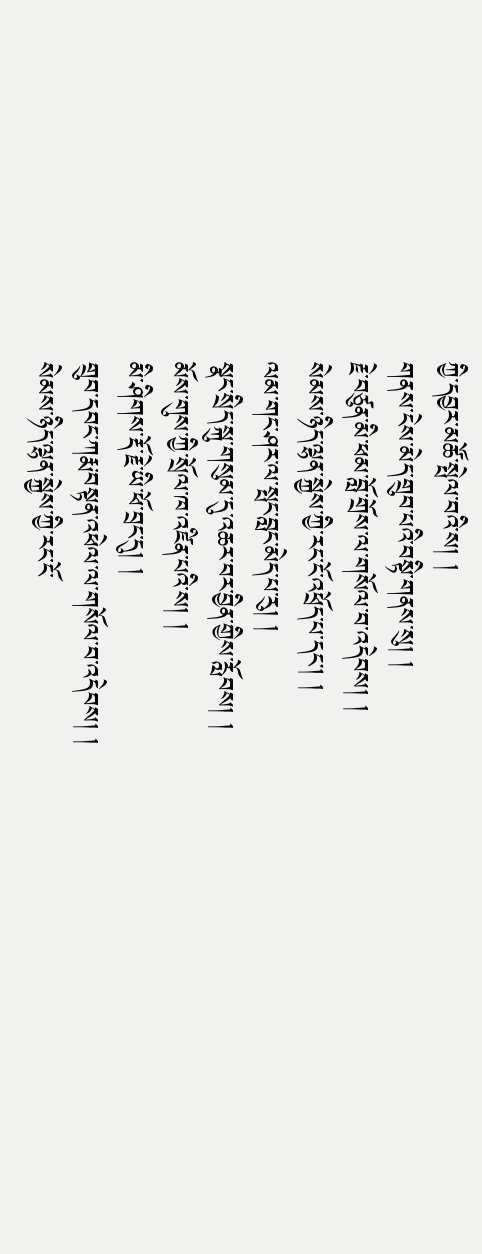ཀྱི་དབྱར་མཚོ་སྤེལ་བའི་ས། །
གནས་ངེས་མེད་གྲུབ་པའི་བསྟི་གནས་སུ། །
རྗེ་བཙུན་མི་ཕམ་བློ་གྲོས་ལ་གསོལ་བ་འདེབས། །
སེམས་ཉིད་ལྷན་སྐྱེས་ཀྱི་རང་ངོ་འཕྲོད་པ་དང། །
ལམ་གང་ཤར་ལ་སྤང་བླང་མེད་པ་རུ། །
སྣང་སྲིད་སྐུ་གསུམ་དུ་འཆར་བར་བྱིན་གྱིས་རློབས། །
མོས་གུས་ཀྱི་སྲོལ་ཁ་འཛིན་པའི་ས། །
མི་ཤིགས་རྡོ་རྗེ་ཡི་ཕོ་བྲང་དུ། །
གྲུབ་དབང་ཀརྨ་བསྟན་འཕེལ་ལ་གསོལ་བ་འདེབས། །
སེམས་ཉིད་ལྷན་སྐྱེས་ཀྱི་རང་ངོ་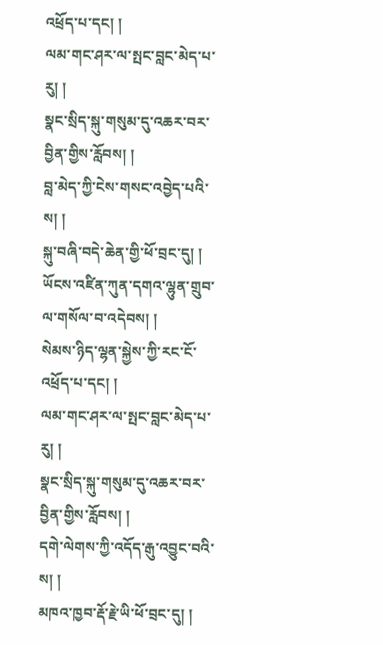འཕྲོད་པ་དང། །
ལམ་གང་ཤར་ལ་སྤང་བླང་མེད་པ་རུ། །
སྣང་སྲིད་སྐུ་གསུམ་དུ་འཆར་བར་བྱིན་གྱིས་རློབས། །
བླ་མེད་ཀྱི་ངེས་གསང་འབྱེད་པའི་ས། །
སྐུ་བཞི་བདེ་ཆེན་གྱི་ཕོ་བྲང་དུ། །
ཡོངས་འཛིན་ཀུན་དགའ་ལྷུན་གྲུབ་ལ་གསོལ་བ་འདེབས། །
སེམས་ཉིད་ལྷན་སྐྱེས་ཀྱི་རང་ངོ་འཕྲོད་པ་དང། །
ལམ་གང་ཤར་ལ་སྤང་བླང་མེད་པ་རུ། །
སྣང་སྲིད་སྐུ་གསུམ་དུ་འཆར་བར་བྱིན་གྱིས་རློབས། །
དགེ་ལེགས་ཀྱི་འདོད་རྒུ་འབྱུང་བའི་ས། །
མཁའ་ཁྱབ་རྡོ་རྗེ་ཡི་ཕོ་བྲང་དུ། །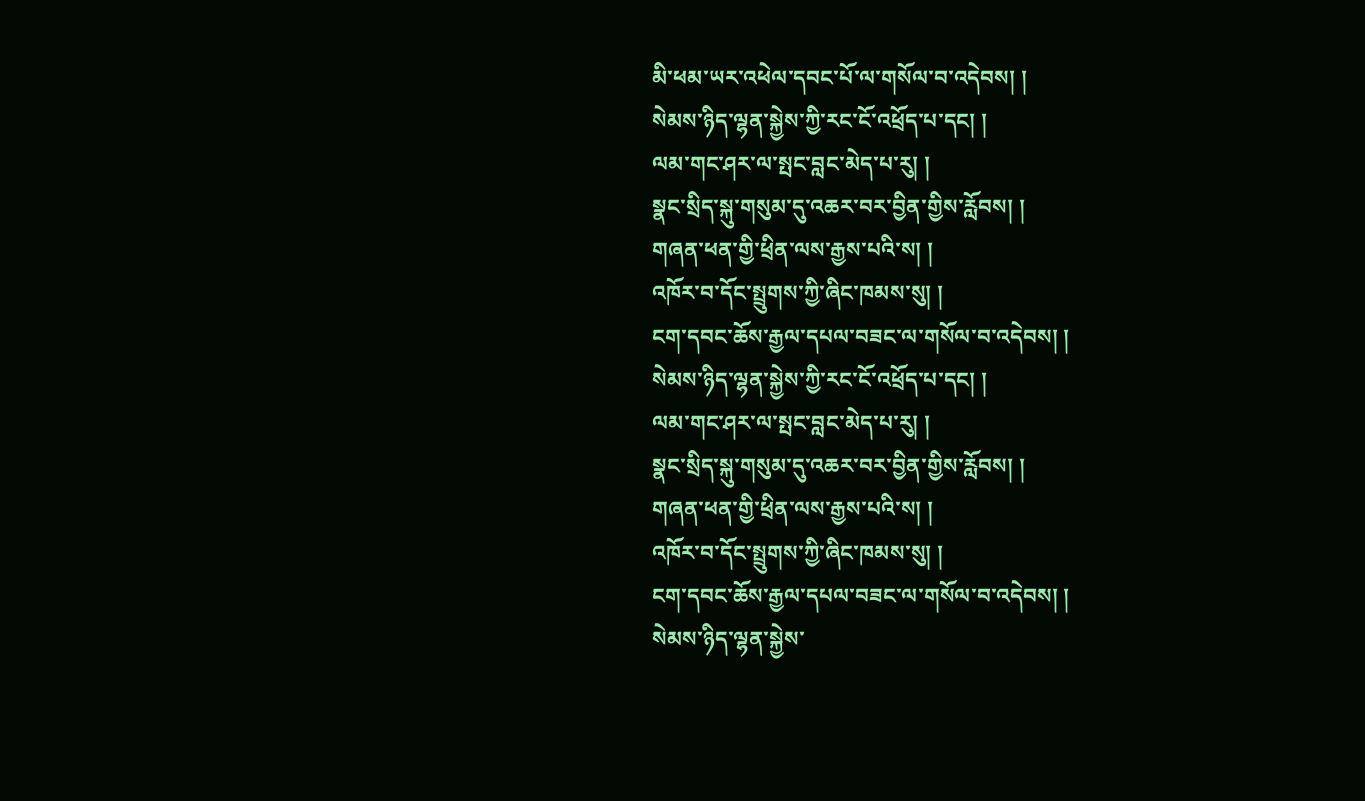མི་ཕམ་ཡར་འཕེལ་དབང་པོ་ལ་གསོལ་བ་འདེབས། །
སེམས་ཉིད་ལྷན་སྐྱེས་ཀྱི་རང་ངོ་འཕྲོད་པ་དང། །
ལམ་གང་ཤར་ལ་སྤང་བླང་མེད་པ་རུ། །
སྣང་སྲིད་སྐུ་གསུམ་དུ་འཆར་བར་བྱིན་གྱིས་རློབས། །
གཞན་ཕན་གྱི་ཕྲིན་ལས་རྒྱས་པའི་ས། །
འཁོར་བ་དོང་སྤྲུགས་ཀྱི་ཞིང་ཁམས་སུ། །
ངག་དབང་ཆོས་རྒྱལ་དཔལ་བཟང་ལ་གསོལ་བ་འདེབས། །
སེམས་ཉིད་ལྷན་སྐྱེས་ཀྱི་རང་ངོ་འཕྲོད་པ་དང། །
ལམ་གང་ཤར་ལ་སྤང་བླང་མེད་པ་རུ། །
སྣང་སྲིད་སྐུ་གསུམ་དུ་འཆར་བར་བྱིན་གྱིས་རློབས། །
གཞན་ཕན་གྱི་ཕྲིན་ལས་རྒྱས་པའི་ས། །
འཁོར་བ་དོང་སྤྲུགས་ཀྱི་ཞིང་ཁམས་སུ། །
ངག་དབང་ཆོས་རྒྱལ་དཔལ་བཟང་ལ་གསོལ་བ་འདེབས། །
སེམས་ཉིད་ལྷན་སྐྱེས་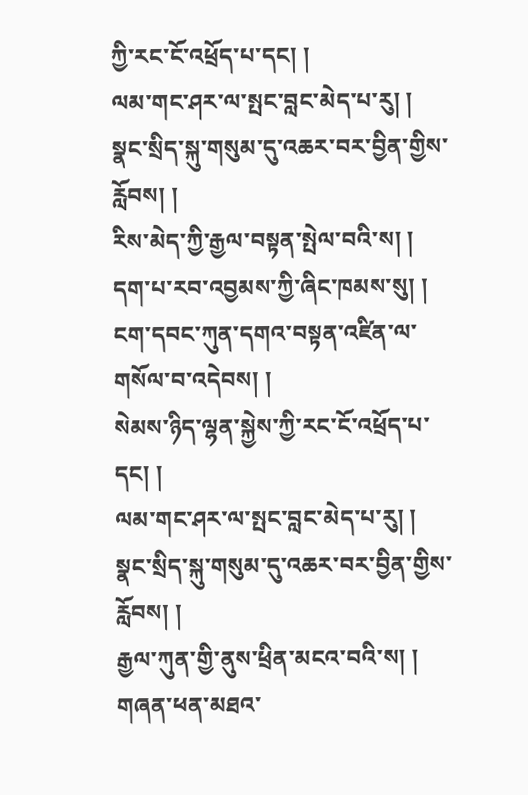ཀྱི་རང་ངོ་འཕྲོད་པ་དང། །
ལམ་གང་ཤར་ལ་སྤང་བླང་མེད་པ་རུ། །
སྣང་སྲིད་སྐུ་གསུམ་དུ་འཆར་བར་བྱིན་གྱིས་རློབས། །
རིས་མེད་ཀྱི་རྒྱལ་བསྟན་སྤེལ་བའི་ས། །
དག་པ་རབ་འབྱམས་ཀྱི་ཞིང་ཁམས་སུ། །
ངག་དབང་ཀུན་དགའ་བསྟན་འཛིན་ལ་གསོལ་བ་འདེབས། །
སེམས་ཉིད་ལྷན་སྐྱེས་ཀྱི་རང་ངོ་འཕྲོད་པ་དང། །
ལམ་གང་ཤར་ལ་སྤང་བླང་མེད་པ་རུ། །
སྣང་སྲིད་སྐུ་གསུམ་དུ་འཆར་བར་བྱིན་གྱིས་རློབས། །
རྒྱལ་ཀུན་གྱི་ནུས་ཕྲིན་མངའ་བའི་ས། །
གཞན་ཕན་མཐའ་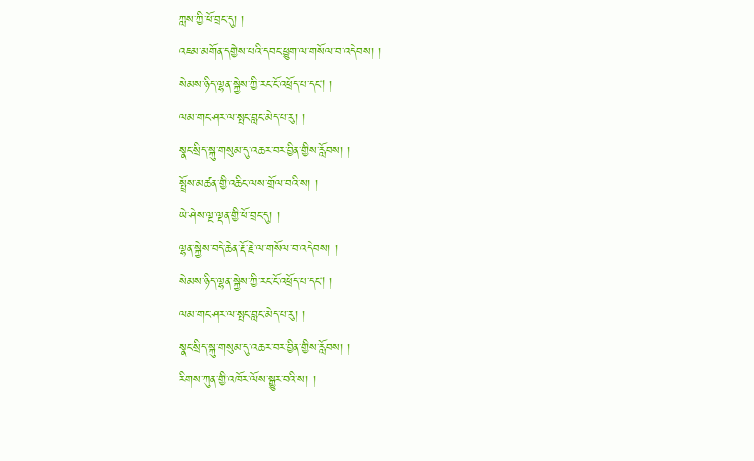ཀླས་ཀྱི་ཕོ་བྲང་དུ། །
འཇམ་མགོན་དགྱེས་པའི་དབང་ཕྱུག་ལ་གསོལ་བ་འདེབས། །
སེམས་ཉིད་ལྷན་སྐྱེས་ཀྱི་རང་ངོ་འཕྲོད་པ་དང། །
ལམ་གང་ཤར་ལ་སྤང་བླང་མེད་པ་རུ། །
སྣང་སྲིད་སྐུ་གསུམ་དུ་འཆར་བར་བྱིན་གྱིས་རློབས། །
སྤྲོས་མཚན་གྱི་འཆིང་ལས་གྲོལ་བའི་ས། །
ཡེ་ཤེས་ལྔ་ལྡན་གྱི་ཕོ་བྲང་དུ། །
ལྷན་སྐྱེས་བདེ་ཆེན་རྡོ་རྗེ་ལ་གསོལ་བ་འདེབས། །
སེམས་ཉིད་ལྷན་སྐྱེས་ཀྱི་རང་ངོ་འཕྲོད་པ་དང། །
ལམ་གང་ཤར་ལ་སྤང་བླང་མེད་པ་རུ། །
སྣང་སྲིད་སྐུ་གསུམ་དུ་འཆར་བར་བྱིན་གྱིས་རློབས། །
རིགས་ཀུན་གྱི་འཁོར་ལོས་སྒྱུར་བའི་ས། །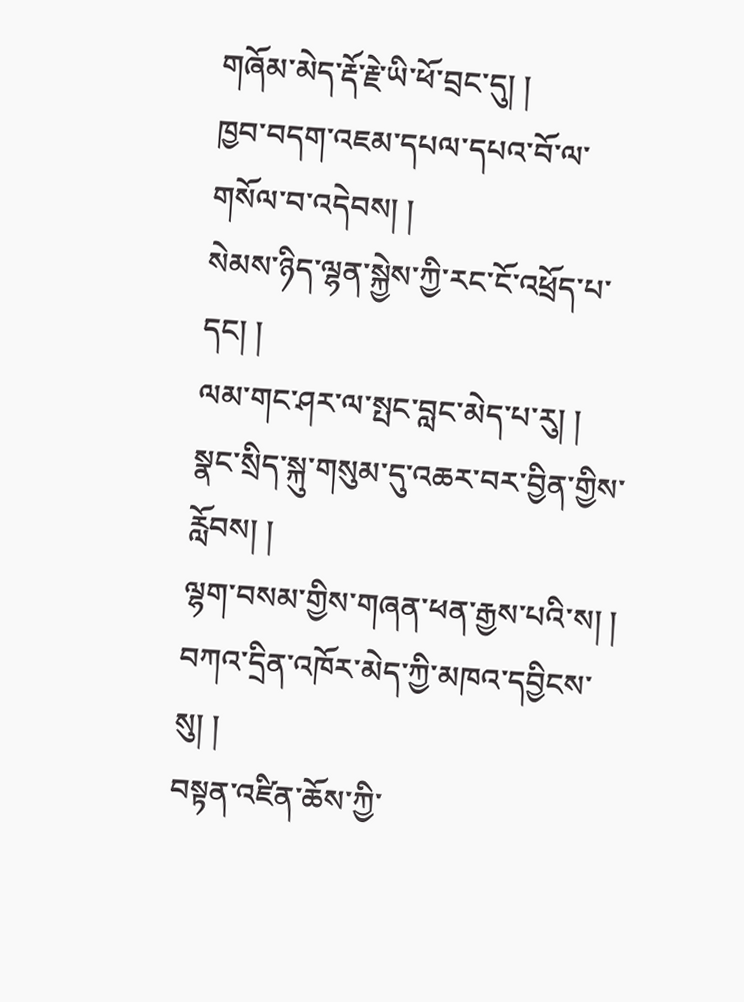གཞོམ་མེད་རྡོ་རྗེ་ཡི་ཕོ་བྲང་དུ། །
ཁྱབ་བདག་འཇམ་དཔལ་དཔའ་བོ་ལ་གསོལ་བ་འདེབས། །
སེམས་ཉིད་ལྷན་སྐྱེས་ཀྱི་རང་ངོ་འཕྲོད་པ་དང། །
ལམ་གང་ཤར་ལ་སྤང་བླང་མེད་པ་རུ། །
སྣང་སྲིད་སྐུ་གསུམ་དུ་འཆར་བར་བྱིན་གྱིས་རློབས། །
ལྷག་བསམ་གྱིས་གཞན་ཕན་རྒྱས་པའི་ས། །
བཀའ་དྲིན་འཁོར་མེད་ཀྱི་མཁའ་དབྱིངས་སུ། །
བསྟན་འཛིན་ཆོས་ཀྱི་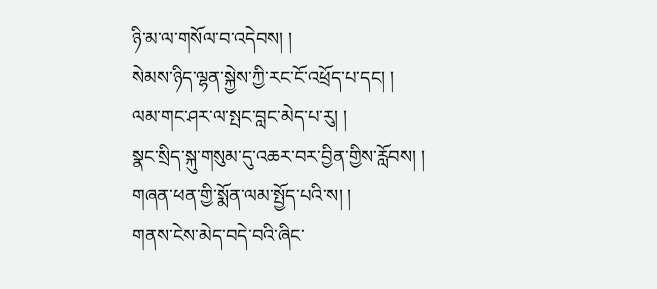ཉི་མ་ལ་གསོལ་བ་འདེབས། །
སེམས་ཉིད་ལྷན་སྐྱེས་ཀྱི་རང་ངོ་འཕྲོད་པ་དང། །
ལམ་གང་ཤར་ལ་སྤང་བླང་མེད་པ་རུ། །
སྣང་སྲིད་སྐུ་གསུམ་དུ་འཆར་བར་བྱིན་གྱིས་རློབས། །
གཞན་ཕན་གྱི་སྨོན་ལམ་སྤྱོད་པའི་ས། །
གནས་ངེས་མེད་བདེ་བའི་ཞིང་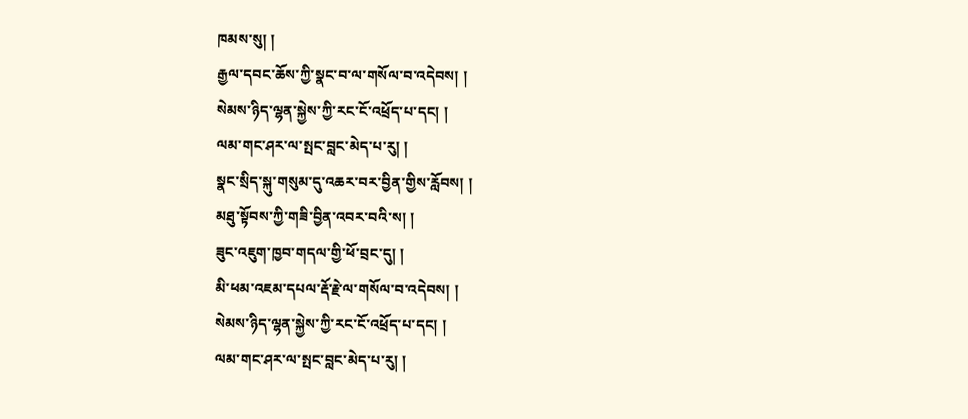ཁམས་སུ། །
རྒྱལ་དབང་ཆོས་ཀྱི་སྣང་བ་ལ་གསོལ་བ་འདེབས། །
སེམས་ཉིད་ལྷན་སྐྱེས་ཀྱི་རང་ངོ་འཕྲོད་པ་དང། །
ལམ་གང་ཤར་ལ་སྤང་བླང་མེད་པ་རུ། །
སྣང་སྲིད་སྐུ་གསུམ་དུ་འཆར་བར་བྱིན་གྱིས་རློབས། །
མཐུ་སྟོབས་ཀྱི་གཟི་བྱིན་འབར་བའི་ས། །
ཟུང་འཇུག་ཁྱབ་གདལ་གྱི་ཕོ་བྲང་དུ། །
མི་ཕམ་འཇམ་དཔལ་རྡོ་རྗེ་ལ་གསོལ་བ་འདེབས། །
སེམས་ཉིད་ལྷན་སྐྱེས་ཀྱི་རང་ངོ་འཕྲོད་པ་དང། །
ལམ་གང་ཤར་ལ་སྤང་བླང་མེད་པ་རུ། །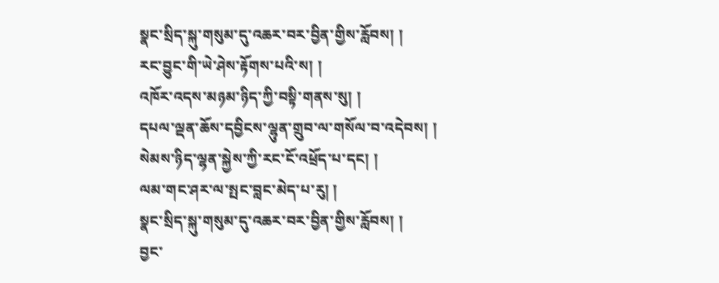སྣང་སྲིད་སྐུ་གསུམ་དུ་འཆར་བར་བྱིན་གྱིས་རློབས། །
རང་བྱུང་གི་ཡེ་ཤེས་རྟོགས་པའི་ས། །
འཁོར་འདས་མཉམ་ཉིད་ཀྱི་བསྟི་གནས་སུ། །
དཔལ་ལྡན་ཆོས་དབྱིངས་ལྷུན་གྲུབ་ལ་གསོལ་བ་འདེབས། །
སེམས་ཉིད་ལྷན་སྐྱེས་ཀྱི་རང་ངོ་འཕྲོད་པ་དང། །
ལམ་གང་ཤར་ལ་སྤང་བླང་མེད་པ་རུ། །
སྣང་སྲིད་སྐུ་གསུམ་དུ་འཆར་བར་བྱིན་གྱིས་རློབས། །
བྱང་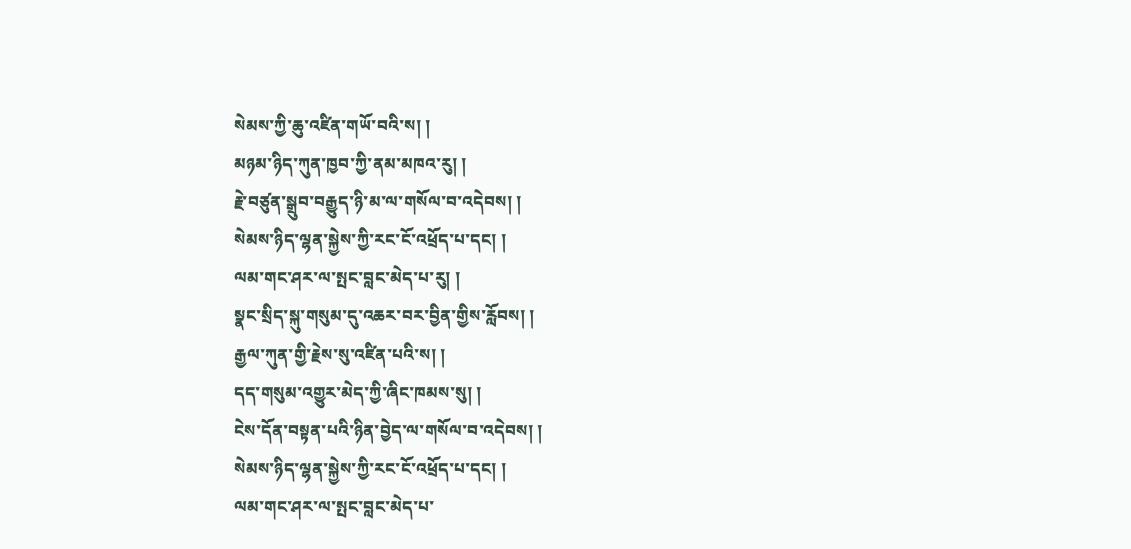སེམས་ཀྱི་ཆུ་འཛིན་གཡོ་བའི་ས། །
མཉམ་ཉིད་ཀུན་ཁྱབ་ཀྱི་ནམ་མཁའ་རུ། །
རྗེ་བཙུན་སྒྲུབ་བརྒྱུད་ཉི་མ་ལ་གསོལ་བ་འདེབས། །
སེམས་ཉིད་ལྷན་སྐྱེས་ཀྱི་རང་ངོ་འཕྲོད་པ་དང། །
ལམ་གང་ཤར་ལ་སྤང་བླང་མེད་པ་རུ། །
སྣང་སྲིད་སྐུ་གསུམ་དུ་འཆར་བར་བྱིན་གྱིས་རློབས། །
རྒྱལ་ཀུན་གྱི་རྗེས་སུ་འཛིན་པའི་ས། །
དད་གསུམ་འགྱུར་མེད་ཀྱི་ཞིང་ཁམས་སུ། །
ངེས་དོན་བསྟན་པའི་ཉིན་བྱེད་ལ་གསོལ་བ་འདེབས། །
སེམས་ཉིད་ལྷན་སྐྱེས་ཀྱི་རང་ངོ་འཕྲོད་པ་དང། །
ལམ་གང་ཤར་ལ་སྤང་བླང་མེད་པ་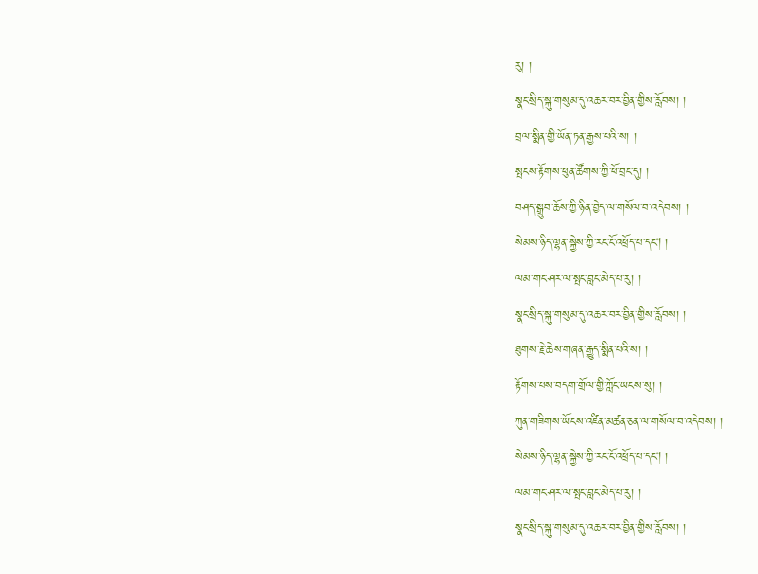རུ། །
སྣང་སྲིད་སྐུ་གསུམ་དུ་འཆར་བར་བྱིན་གྱིས་རློབས། །
བྲལ་སྨིན་གྱི་ཡོན་ཏན་རྒྱས་པའི་ས། །
སྤངས་རྟོགས་ཕུན་ཚོགས་ཀྱི་ཕོ་བྲང་དུ། །
བཤད་སྒྲུབ་ཆོས་ཀྱི་ཉིན་བྱེད་ལ་གསོལ་བ་འདེབས། །
སེམས་ཉིད་ལྷན་སྐྱེས་ཀྱི་རང་ངོ་འཕྲོད་པ་དང། །
ལམ་གང་ཤར་ལ་སྤང་བླང་མེད་པ་རུ། །
སྣང་སྲིད་སྐུ་གསུམ་དུ་འཆར་བར་བྱིན་གྱིས་རློབས། །
ཐུགས་རྗེ་ཆེས་གཞན་རྒྱུད་སྨིན་པའི་ས། །
རྟོགས་པས་བདག་གྲོལ་གྱི་ཀློང་ཡངས་སུ། །
ཀུན་གཟིགས་ཡོངས་འཛིན་མཚན་ཅན་ལ་གསོལ་བ་འདེབས། །
སེམས་ཉིད་ལྷན་སྐྱེས་ཀྱི་རང་ངོ་འཕྲོད་པ་དང། །
ལམ་གང་ཤར་ལ་སྤང་བླང་མེད་པ་རུ། །
སྣང་སྲིད་སྐུ་གསུམ་དུ་འཆར་བར་བྱིན་གྱིས་རློབས། །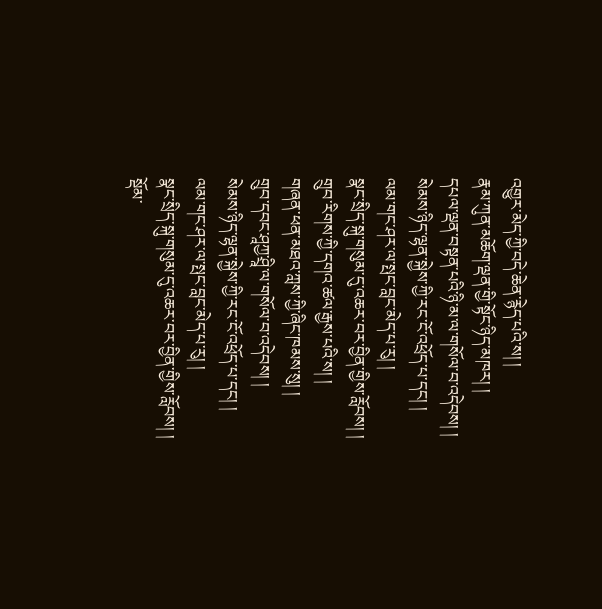འགྱུར་མེད་ཀྱི་བདེ་ཆེན་རྙེད་པའི་ས། །
རྣམ་ཀུན་མཆོག་ལྡན་གྱི་སྟོང་ཉིད་མཁར། །
དཔལ་ལྡན་བསྟན་པའི་ཉི་མ་ལ་གསོལ་བ་འདེབས། །
སེམས་ཉིད་ལྷན་སྐྱེས་ཀྱི་རང་ངོ་འཕྲོད་པ་དང། །
ལམ་གང་ཤར་ལ་སྤང་བླང་མེད་པ་རུ། །
སྣང་སྲིད་སྐུ་གསུམ་དུ་འཆར་བར་བྱིན་གྱིས་རློབས། །
གྲུབ་རིགས་ཀྱི་དགའ་ཚལ་རྒྱས་པའི་ས། །
གཞན་ཕན་མཐའ་ཀླས་ཀྱི་ཞིང་ཁམས་སུ། །
གྲུབ་དབང་ཤཱཀྱ་ཤྲཱི་ལ་གསོལ་བ་འདེབས། །
སེམས་ཉིད་ལྷན་སྐྱེས་ཀྱི་རང་ངོ་འཕྲོད་པ་དང། །
ལམ་གང་ཤར་ལ་སྤང་བླང་མེད་པ་རུ། །
སྣང་སྲིད་སྐུ་གསུམ་དུ་འཆར་བར་བྱིན་གྱིས་རློབས། །
སྡོམ་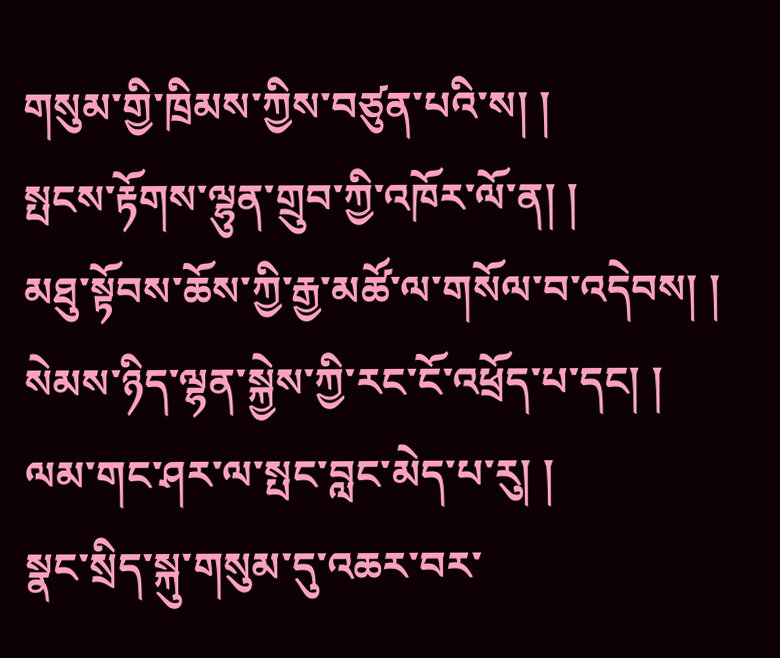གསུམ་གྱི་ཁྲིམས་ཀྱིས་བཙུན་པའི་ས། །
སྤངས་རྟོགས་ལྷུན་གྲུབ་ཀྱི་འཁོར་ལོ་ན། །
མཐུ་སྟོབས་ཆོས་ཀྱི་རྒྱ་མཚོ་ལ་གསོལ་བ་འདེབས། །
སེམས་ཉིད་ལྷན་སྐྱེས་ཀྱི་རང་ངོ་འཕྲོད་པ་དང། །
ལམ་གང་ཤར་ལ་སྤང་བླང་མེད་པ་རུ། །
སྣང་སྲིད་སྐུ་གསུམ་དུ་འཆར་བར་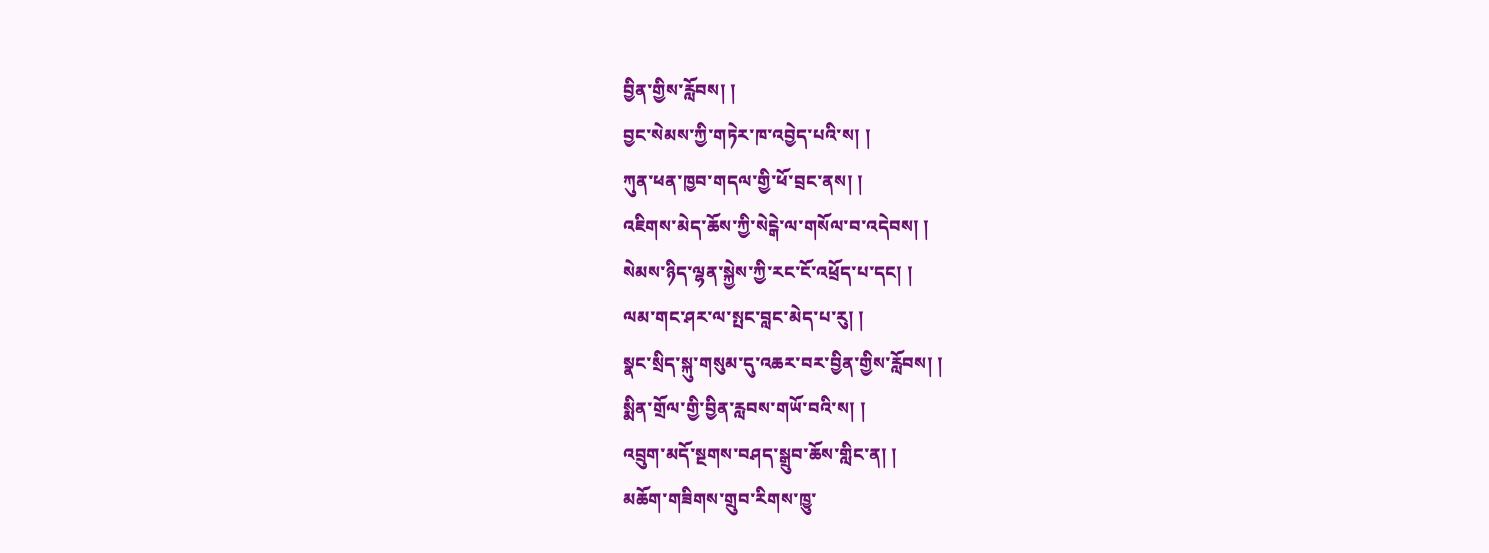བྱིན་གྱིས་རློབས། །
བྱང་སེམས་ཀྱི་གཏེར་ཁ་འབྱེད་པའི་ས། །
ཀུན་ཕན་ཁྱབ་གདལ་གྱི་ཕོ་བྲང་ནས། །
འཇིགས་མེད་ཆོས་ཀྱི་སེངྒེ་ལ་གསོལ་བ་འདེབས། །
སེམས་ཉིད་ལྷན་སྐྱེས་ཀྱི་རང་ངོ་འཕྲོད་པ་དང། །
ལམ་གང་ཤར་ལ་སྤང་བླང་མེད་པ་རུ། །
སྣང་སྲིད་སྐུ་གསུམ་དུ་འཆར་བར་བྱིན་གྱིས་རློབས། །
སྨིན་གྲོལ་གྱི་བྱིན་རླབས་གཡོ་བའི་ས། །
འབྲུག་མདོ་སྔགས་བཤད་སྒྲུབ་ཆོས་གླིང་ན། །
མཆོག་གཟིགས་གྲུབ་རིགས་ཁྱུ་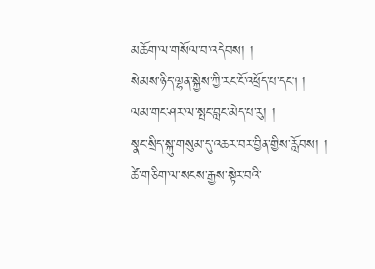མཆོག་ལ་གསོལ་བ་འདེབས། །
སེམས་ཉིད་ལྷན་སྐྱེས་ཀྱི་རང་ངོ་འཕྲོད་པ་དང། །
ལམ་གང་ཤར་ལ་སྤང་བླང་མེད་པ་རུ། །
སྣང་སྲིད་སྐུ་གསུམ་དུ་འཆར་བར་བྱིན་གྱིས་རློབས། །
ཚེ་གཅིག་ལ་སངས་རྒྱས་སྟེར་བའི་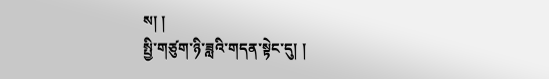ས། །
སྤྱི་གཙུག་ཉི་ཟླའི་གདན་སྟེང་དུ། །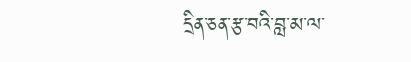དྲིན་ཅན་རྩ་བའི་བླ་མ་ལ་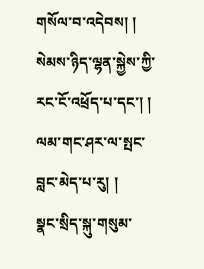གསོལ་བ་འདེབས། །
སེམས་ཉིད་ལྷན་སྐྱེས་ཀྱི་རང་ངོ་འཕྲོད་པ་དང་། །
ལམ་གང་ཤར་ལ་སྤང་བླང་མེད་པ་རུ། །
སྣང་སྲིད་སྐུ་གསུམ་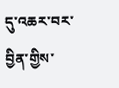དུ་འཆར་བར་བྱིན་གྱིས་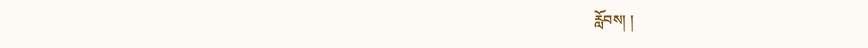རློབས། །